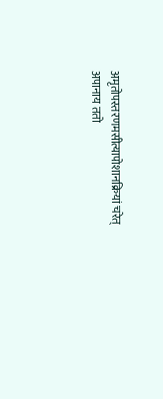अमृतोपस्तरणमसीत्यापोशानक्रियां चरेत्
अपानाय ततो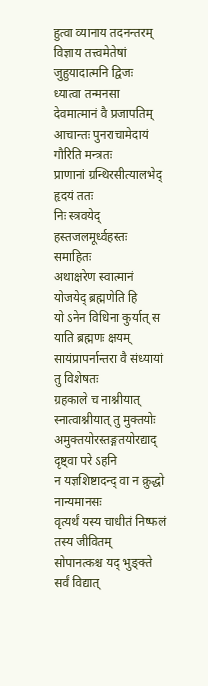हुत्वा व्यानाय तदनन्तरम्
विज्ञाय तत्त्वमेतेषां जुहुयादात्मनि द्विजः
ध्यात्वा तन्मनसा देवमात्मानं वै प्रजापतिम्
आचान्तः पुनराचामेदायं गौरिति मन्त्रतः
प्राणानां ग्रन्थिरसीत्यालभेद् हृदयं ततः
निः स्त्रवयेद् हस्तजलमूर्ध्वहस्तः समाहितः
अथाक्षरेण स्वात्मानं योजयेद् ब्रह्मणेति हि
यो ऽनेन विधिना कुर्यात् स याति ब्रह्मणः क्षयम्
सायंप्रापर्नान्तरा वै संध्यायां तु विशेषतः
ग्रहकाले च नाश्नीयात् स्नात्वाश्नीयात् तु मुक्तयोः
अमुक्तयोरस्तङ्गतयोरद्याद् दृष्ट्वा परे ऽहनि
न यज्ञशिष्टादन्द् वा न क्रुद्धो नान्यमानसः
वृत्यर्थं यस्य चाधीतं निष्फलं तस्य जीवितम्
सोपानत्कश्च यद् भुङ्क्ते सर्वं विद्यात्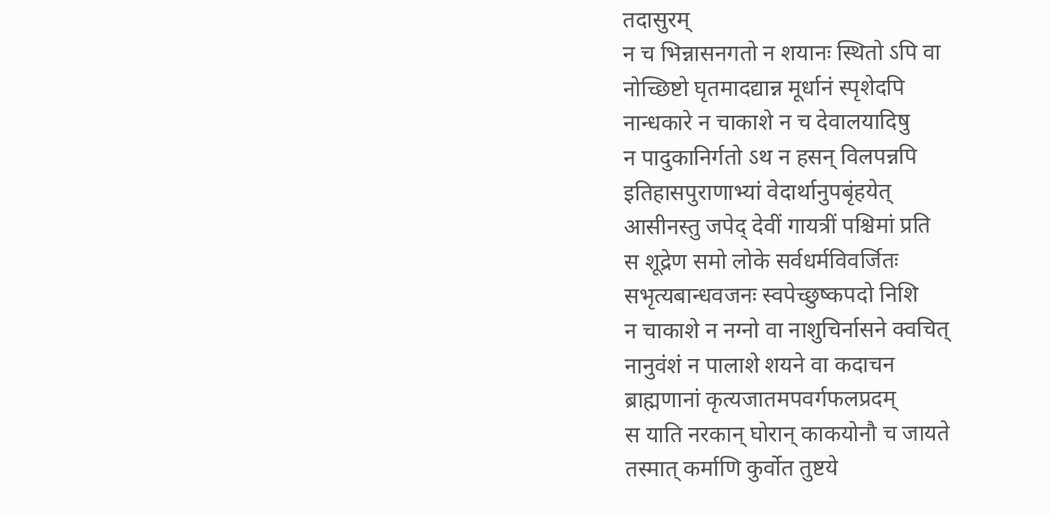तदासुरम्
न च भिन्नासनगतो न शयानः स्थितो ऽपि वा
नोच्छिष्टो घृतमादद्यान्न मूर्धानं स्पृशेदपि
नान्धकारे न चाकाशे न च देवालयादिषु
न पादुकानिर्गतो ऽथ न हसन् विलपन्नपि
इतिहासपुराणाभ्यां वेदार्थानुपबृंहयेत्
आसीनस्तु जपेद् देवीं गायत्रीं पश्चिमां प्रति
स शूद्रेण समो लोके सर्वधर्मविवर्जितः
सभृत्यबान्धवजनः स्वपेच्छुष्कपदो निशि
न चाकाशे न नग्नो वा नाशुचिर्नासने क्वचित्
नानुवंशं न पालाशे शयने वा कदाचन
ब्राह्मणानां कृत्यजातमपवर्गफलप्रदम्
स याति नरकान् घोरान् काकयोनौ च जायते
तस्मात् कर्माणि कुर्वोत तुष्टये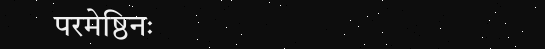परमेष्ठिनः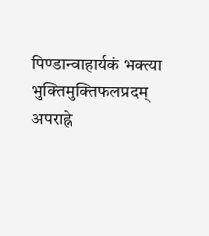पिण्डान्वाहार्यकं भक्त्या भुक्तिमुक्तिफलप्रदम्
अपराह्ने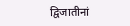द्विजातीनां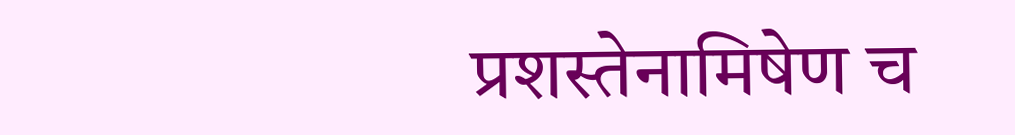प्रशस्तेनामिषेण च